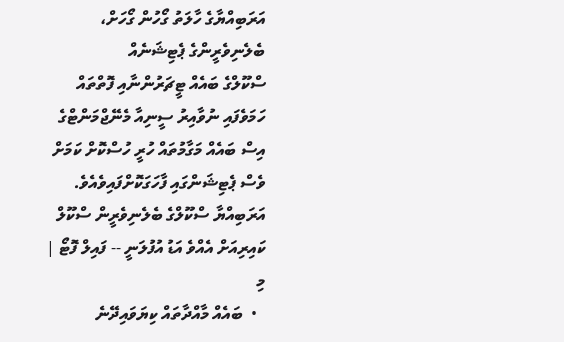އަރަބިއްޔާގެ ހާލަތު ގޯހުން ގޯހަށް، ބެލެނިވެރީންގެ ޕެޓިޝަނެއް
ސްކޫލްގެ ބައެއް ޓީޗަރުންނާއި ފޮތްތައް ހަމަވެފައި ނުވާއިރު ސީނިއާ މެނޭޖްމަންޓްގެ އިސް ބައެއް މަގާމުތައް ހުރީ ހުސްކޮށް ކަމަށް ވެސް ޕެޓިޝަންގައި ފާހަގަކޮށްފައިވެއެވެ.
އަރަބިއްޔާ ސްކޫލްގެ ބެލެނިވެރީން ސްކޫލް ކައިރިއަށް އެއްވެ އަޑު އުފުލަނީ -- ފައިލް ފޮޓޯ | މި
  •  ބައެއް މާއްދާތައް ކިޔަވައިދޭނެ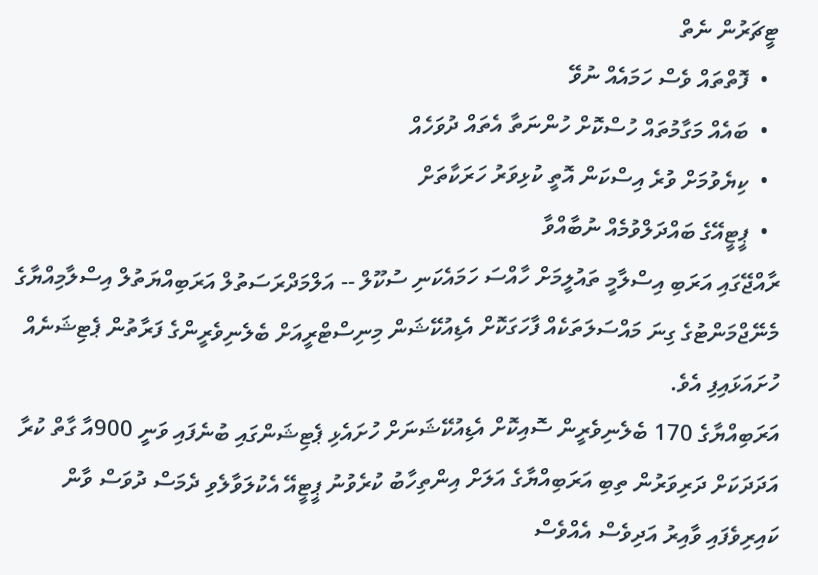ޓީޗަރުން ނެތް
  •  ފޮތްތައް ވެސް ހަމައެއް ނުވޭ
  •  ބައެއް މަގާމުތައް ހުސްކޮށް ހުންނަތާ އެތައް ދުވަހެއް
  •  ކިޔެވުމަށް ވުރެ އިސްކަން އޮތީ ކުޅިވަރު ހަރަކާތަށް
  •  ޕީޓީއޭގެ ބައްދަލްވުމެއް ނުބާއްވާ
ރާއްޖޭގައި އަރަބި އިސްލާމީ ތައުލީމަށް ހާއްސަ ހަމައެކަނި ސުކޫލް -- އަލްމަދްރަސަތުލް އަރަބިއްޔަތުލް އިސްލާމިއްޔާގެ މެނޭޖްމަންޓުގެ ގިނަ މައްސަލަތަކެއް ފާހަގަކޮށް އެޑިއުކޭޝަން މިނިސްޓްރީއަށް ބެލެނިވެރީންގެ ފަރާތުން ޕެޓިޝަނެއް ހުށައަޅައިފި އެވެ.
އަރަބިއްޔާގެ 170 ބެލެނިވެރީން ސޮއިކޮށް އެޑިއުކޭޝަނަށް ހުށައެޅި ޕެޓިޝަންގައި ބުނެފައި ވަނީ 900އާ ގާތް ކުރާ އަދަދަކަށް ދަރިވަރުން ތިބި އަރަބިއްޔާގެ އަލަށް އިންތިހާބު ކުރެވުނު ޕީޓީއޭ އެކުލަވާލެވި ދެމަސް ދުވަސް ވާން ކައިރިވެފައި ވާއިރު އަދިވެސް އެއްވެސް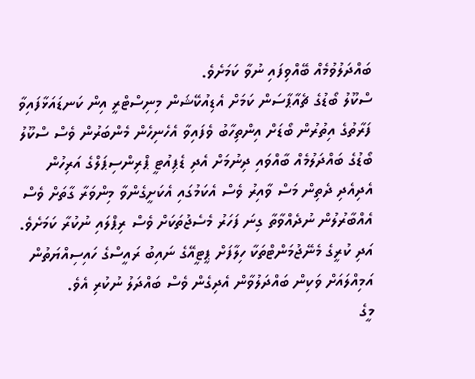ބައްދަލުވުމެއް ބޭއްވިފައި ނުވާ ކަމަށެވެ.
ސްކޫލު ބޯޑުގެ ޗެއާޕާސަން ކަމަށް އެޑިއުކޭޝަން މިނިސްޓްރީ އިން ކަނޑައަޅާފައިވާ ފަރާތުގެ އިތުރުން ބޯޑަށް އިންތިހާބު ވެފައިވާ އެހެނިހެން މެންބަރުން ވެސް ސްކޫލު ބޯޑުގެ ބައްދަލުމެއް ބާއްވައި ދިނުމަށް އެދި ޑެޕިއުޓީ ޕްރިންސިޕަލްގެ އަރިހުން އެދިއެދި ދެތިން މަސް ވާއިރު ވެސް އެކަމުގައި އެކަށީގެންވާ މިންވަރާ ގާތަށް ވެސް އެއްބާރުލުން ނުދެއްވާތާ ގިނަ ފަހަރު މެސެޖުތަކަށް ވެސް ރިޕްލައި ނުކުރާ ކަމަށެވެ. އަދި ކުރީގެ މެނޭޖުމަންޓްތަކާ ހިލާފަށް ޕީޓީއޭގެ ނައިބު ރައީސްގެ ހައިސިއްޔަތުން އަމިއްލައަށް ވަކިން ބައްދަލުވާން އެދިގެން ވެސް ބައްދަލު ނުކުރި އެވެ.
މީގެ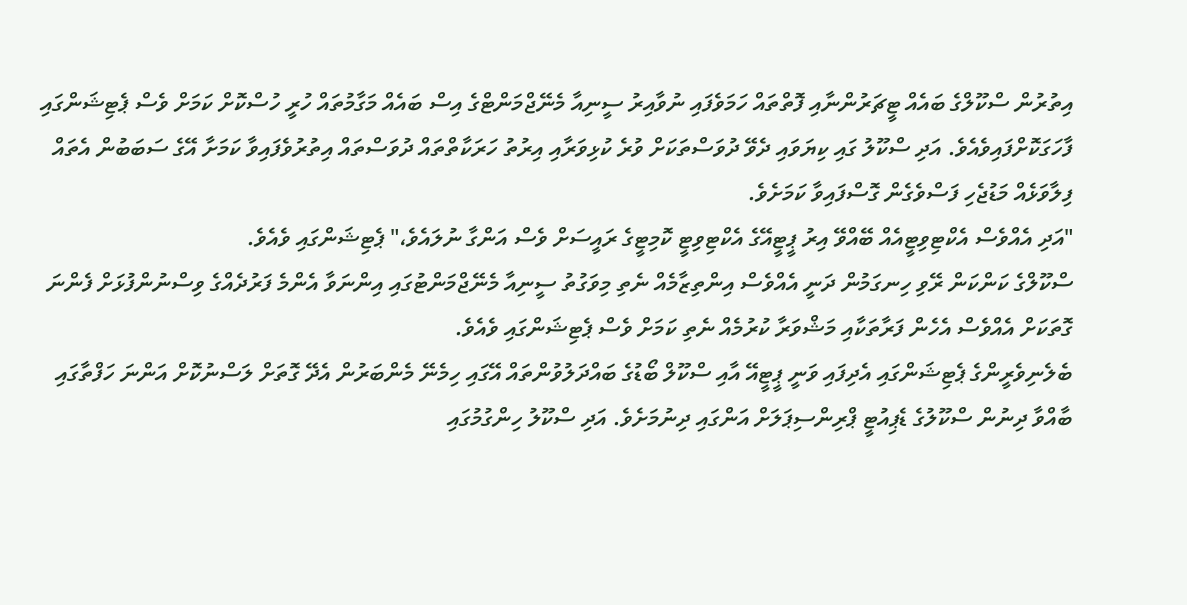އިތުރުން ސްކޫލްގެ ބައެއް ޓީޗަރުންނާއި ފޮތްތައް ހަމަވެފައި ނުވާއިރު ސީނިއާ މެނޭޖްމަންޓްގެ އިސް ބައެއް މަގާމުތައް ހުރީ ހުސްކޮށް ކަމަށް ވެސް ޕެޓިޝަންގައި ފާހަގަކޮށްފައިވެއެވެ. އަދި ސްކޫލު ގައި ކިޔަވައި ދެވޭ ދުވަސްތަކަށް ވުރެ ކުޅިވަރާއި އިރުތު ހަރަކާތްތައް ދުވަސްތައް އިތުރުވެފައިވާ ކަމަށާ އޭގެ ސަބަބުން އެތައް ފިލާވަޅެއް މަޑުޖެހި ފަސްވެގެން ގޮސްފައިވާ ކަމަށެވެ.
"އަދި އެއްވެސް އެކްޓިވިޓީއެއް ބޭއްވޭ އިރު ޕީޓީއޭގެ އެކްޓިވިޓީ ކޮމިޓީގެ ރައީސަށް ވެސް އަންގާ ނުލައެވެ،" ޕެޓިޝަންގައި ވެއެވެ.
ސްކޫލްގެ ކަންކަން ރޭވި ހިނގަމުން ދަނީ އެއްވެސް އިންތިޒާމެއް ނެތި މިވަގުތު ސީނިއާ މެނޭޖްމަންޓުގައި އިންނަވާ އެންމެ ފަރުދެއްގެ ވިސްނުންފުޅަށް ފެންނަ ގޮތަކަށް އެއްވެސް އެހެން ފަރާތަކާއި މަޝްވަރާ ކުރުމެއް ނެތި ކަމަށް ވެސް ޕެޓިޝަންގައި ވެއެވެ.
ބެލެނިވެރީންގެ ޕެޓިޝަންގައި އެދިފައި ވަނީ ޕީޓީއޭ އާއި ސްކޫލް ބޯޑުގެ ބައްދަލުވުންތައް އޭގައި ހިމެނޭ މެންބަރުން އެދޭ ގޮތަށް ލަސްނުކޮށް އަންނަ ހަފްތާގައި ބާއްވާ ދިނުން ސްކޫލުގެ ޑެޕިއުޓީ ޕްރިންސިޕަލަށް އަންގައި ދިނުމަށެވެ. އަދި ސްކޫލު ހިންގުމުގައި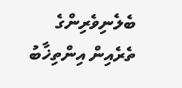ބެލެނިވެރިންގެ ތެރެއިން އިންތިޚާބު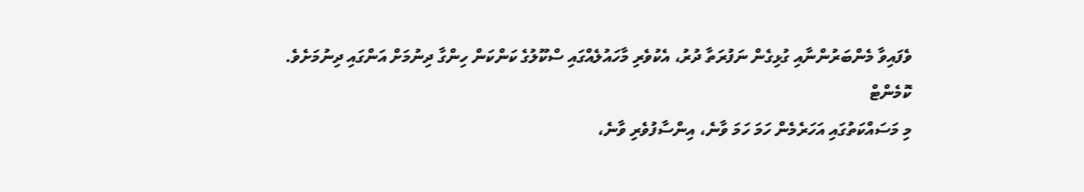ވެފައިވާ މެންބަރުންނާއި ގުޅިގެން ނަފުރަތާ ދުރު، އެކުވެރި މާހައުލެއްގައި ސްކޫލުގެ ކަންކަން ހިންގާ ދިނުމަށް އަންގައި ދިނުމަށެވެ.
ކޮމެންޓް
މި މަސައްކަތުގައި އަހަރެމެން ހަމަ ހަމަ ވާނެ، އިންސާފުވެރި ވާނެ،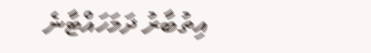އިތުބާރު ދަމަހައްޓާނެ